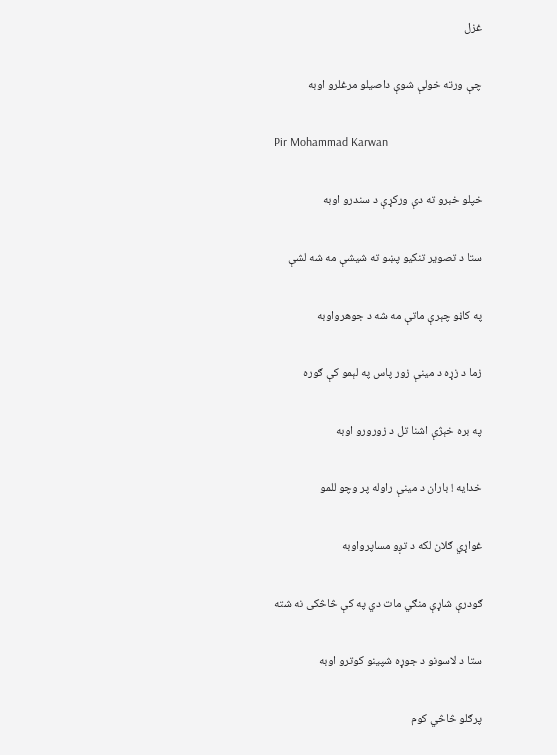غزل

چې ورته خولې شوې داصيلو مرغلرو اوبه

Pir Mohammad Karwan

خپلو خبرو ته دې ورکړې د سندرو اوبه

ستا د تصوير تنکيو پښو ته شيشې مه شه لشې

په کاڼو چېرې ماتې مه شه د جوهرواوبه

زما د زړه د مينې زور پاس په لېمو کې ګوره

په بره خېژې اشنا تل د زورورو اوبه

خدايه ! باران د مينې راوله پر وچو للمو

غواړي ګلان لکه د تږو مساپرواوبه

ګودرې شاړې منګي مات دي په کې څاڅکی نه شته

ستا د لاسونو د جوړه شپينو کوترو اوبه

پرګلو څاڅي کوم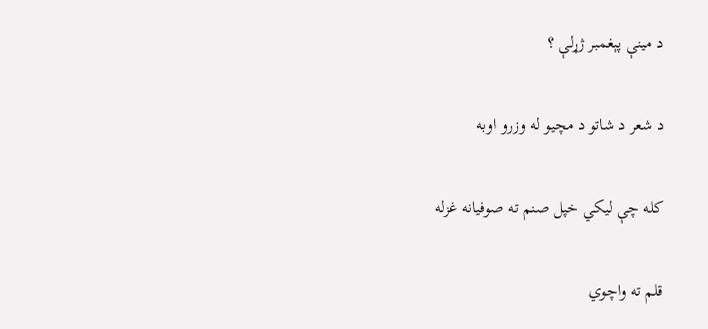د مينې پېغمبر ژړلې ؟

د شعر د شاتو د مچيو له وزرو اوبه

کله چې ليکي خپل صنم ته صوفيانه غزله

قلم ته واچوي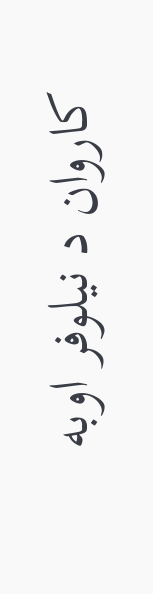کاروان د نيلوفر اوبه